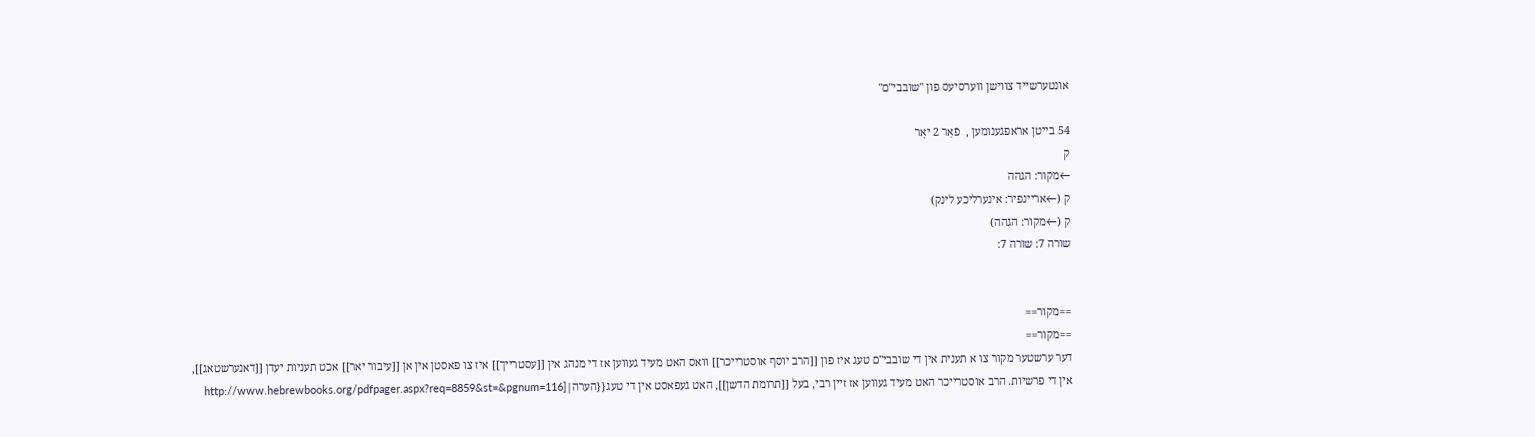אונטערשייד צווישן ווערסיעס פון "שובבי"ם"

54 בייטן אראפגענומען ,  פֿאַר 2 יאָר
ק
←מקור: הגהה
ק (←אריינפיר: אינערליכע לינק)
ק (←מקור: הגהה)
שורה 7: שורה 7:


==מקור==
==מקור==
דער ערשטער מקור צו א תענית אין די שובבי"ם טעג איז פון [[הרב יוסף אוסטרייכר]] וואס האט מעיד געווען אז די מנהג אין [[עסטרייך]] איז צו פאסטן אין אן [[עיבור יאר]] אכט תעניות יעדן [[דאנערשטאג]], אין די פרשיות. הרב אוסטרייכר האט מעיד געווען אז זיין רבי, בעל [[תרומת הדשן]], האט געפאסט אין די טעג{{הערה|[http://www.hebrewbooks.org/pdfpager.aspx?req=8859&st=&pgnum=116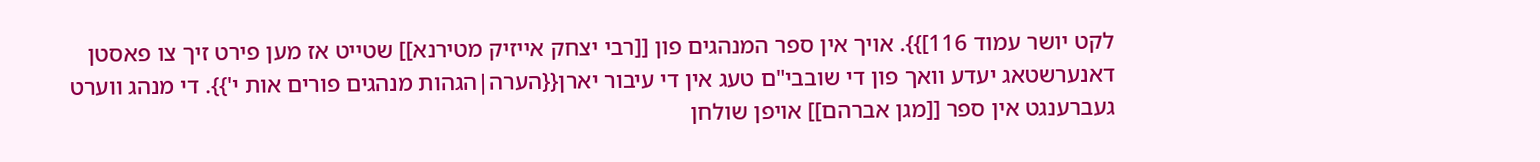לקט יושר עמוד 116]}}. אויך אין ספר המנהגים פון [[רבי יצחק אייזיק מטירנא]] שטייט אז מען פירט זיך צו פאסטן דאנערשטאג יעדע וואך פון די שובבי"ם טעג אין די עיבור יארן{{הערה|הגהות מנהגים פורים אות י'}}. די מנהג ווערט געברענגט אין ספר [[מגן אברהם]] אויפן שולחן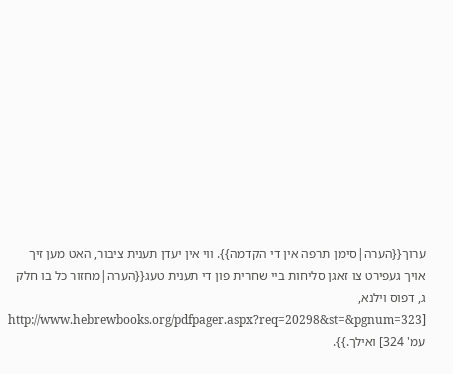ערוך{{הערה|סימן תרפה אין די הקדמה}}. ווי אין יעדן תענית ציבור, האט מען זיך אויך געפירט צו זאגן סליחות ביי שחרית פון די תענית טעג{{הערה|מחזור כל בו חלק ג, דפוס וילנא, [http://www.hebrewbooks.org/pdfpager.aspx?req=20298&st=&pgnum=323 עמ' 324] ואילך.}}.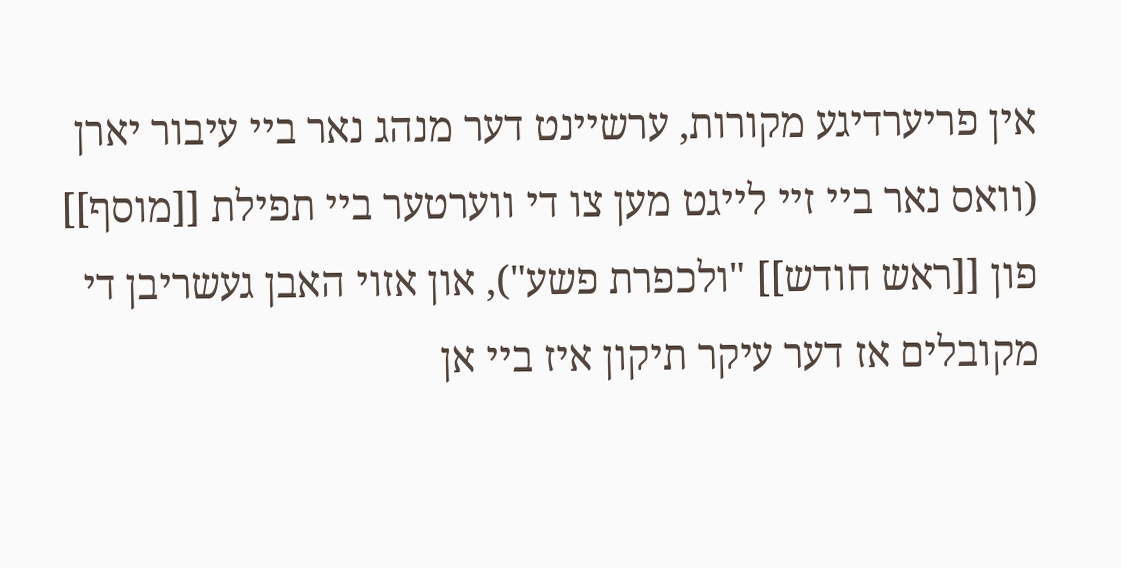אין פריערדיגע מקורות, ערשיינט דער מנהג נאר ביי עיבור יארן (וואס נאר ביי זיי לייגט מען צו די ווערטער ביי תפילת [[מוסף]] פון [[ראש חודש]] "ולכפרת פשע"), און אזוי האבן געשריבן די מקובלים אז דער עיקר תיקון איז ביי אן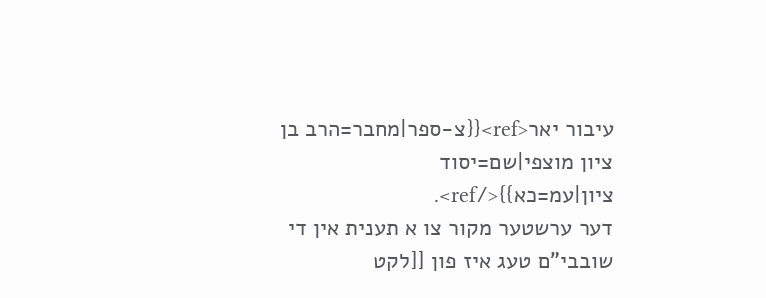עיבור יאר<ref>{{צ-ספר|מחבר=הרב בן ציון מוצפי|שם=יסוד ציון|עמ=כא}}</ref>.
דער ערשטער מקור צו א תענית אין די שובבי"ם טעג איז פון [[לקט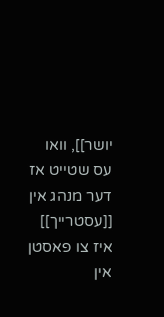יושר]], וואו עס שטייט אז דער מנהג אין [[עסטרייך]] איז צו פאסטן אין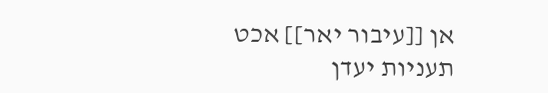אן [[עיבור יאר]] אכט תעניות יעדן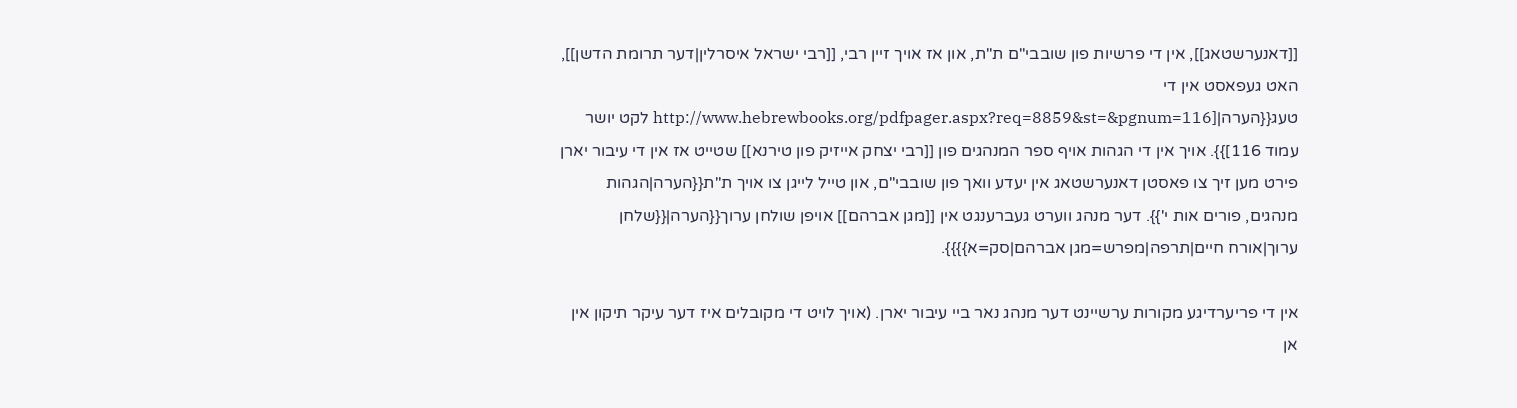[[דאנערשטאג]], אין די פרשיות פון שובבי"ם ת"ת, און אז אויך זיין רבי, [[רבי ישראל איסרלין|דער תרומת הדשן]], האט געפאסט אין די טעג{{הערה|[http://www.hebrewbooks.org/pdfpager.aspx?req=8859&st=&pgnum=116 לקט יושר עמוד 116]}}. אויך אין די הגהות אויף ספר המנהגים פון [[רבי יצחק אייזיק פון טירנא]] שטייט אז אין די עיבור יארן פירט מען זיך צו פאסטן דאנערשטאג אין יעדע וואך פון שובבי"ם, און טייל לייגן צו אויך ת"ת{{הערה|הגהות מנהגים, פורים אות י'}}. דער מנהג ווערט געברענגט אין [[מגן אברהם]] אויפן שולחן ערוך{{הערה|{{שלחן ערוך|אורח חיים|תרפה|מפרש=מגן אברהם|סק=א}}}}.

אין די פריערדיגע מקורות ערשיינט דער מנהג נאר ביי עיבור יארן. (אויך לויט די מקובלים איז דער עיקר תיקון אין אן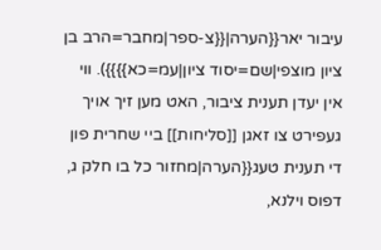עיבור יאר{{הערה|{{צ-ספר|מחבר=הרב בן ציון מוצפי|שם=יסוד ציון|עמ=כא}}}}). ווי אין יעדן תענית ציבור, האט מען זיך אויך געפירט צו זאגן [[סליחות]] ביי שחרית פון די תענית טעג{{הערה|מחזור כל בו חלק ג, דפוס וילנא,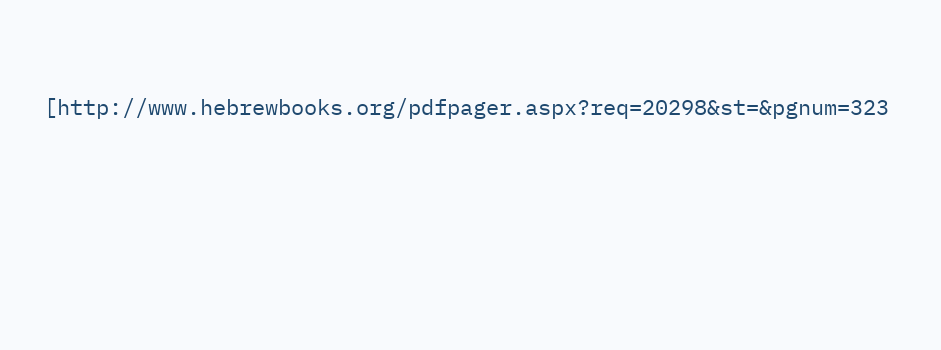[http://www.hebrewbooks.org/pdfpager.aspx?req=20298&st=&pgnum=323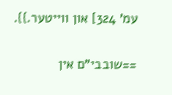עמ' 324] און ווייטער.}}.


==שובבי"ם אין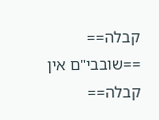קבלה==
==שובבי"ם אין קבלה==